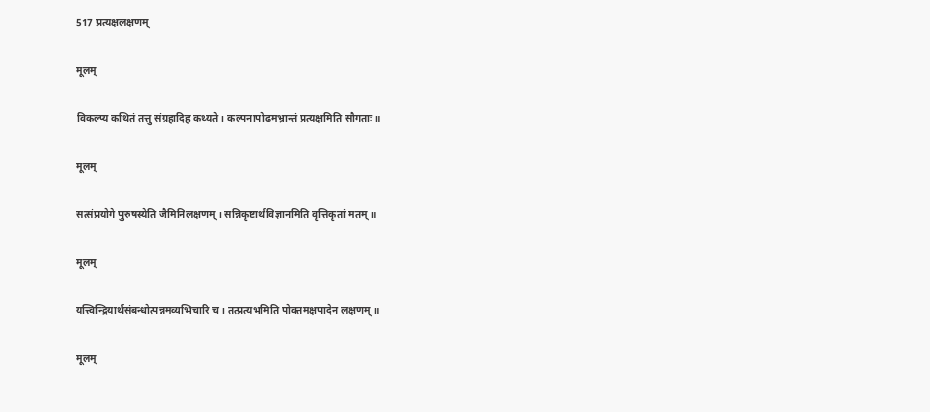517 प्रत्यक्षलक्षणम्

मूलम्

विकल्प्य कथितं तत्तु संग्रहादिह कथ्यते। कल्पनापोढमभ्रान्तं प्रत्यक्षमिति सौगताः॥

मूलम्

सत्संप्रयोगे पुरुषस्येति जैमिनिलक्षणम्। सन्निकृष्टार्थविज्ञानमिति वृत्तिकृतां मतम्॥

मूलम्

यत्त्विन्द्रियार्थसंबन्धोत्पन्नमव्यभिचारि च । तत्प्रत्यभमिति पोक्तमक्षपादेन लक्षणम्॥

मूलम्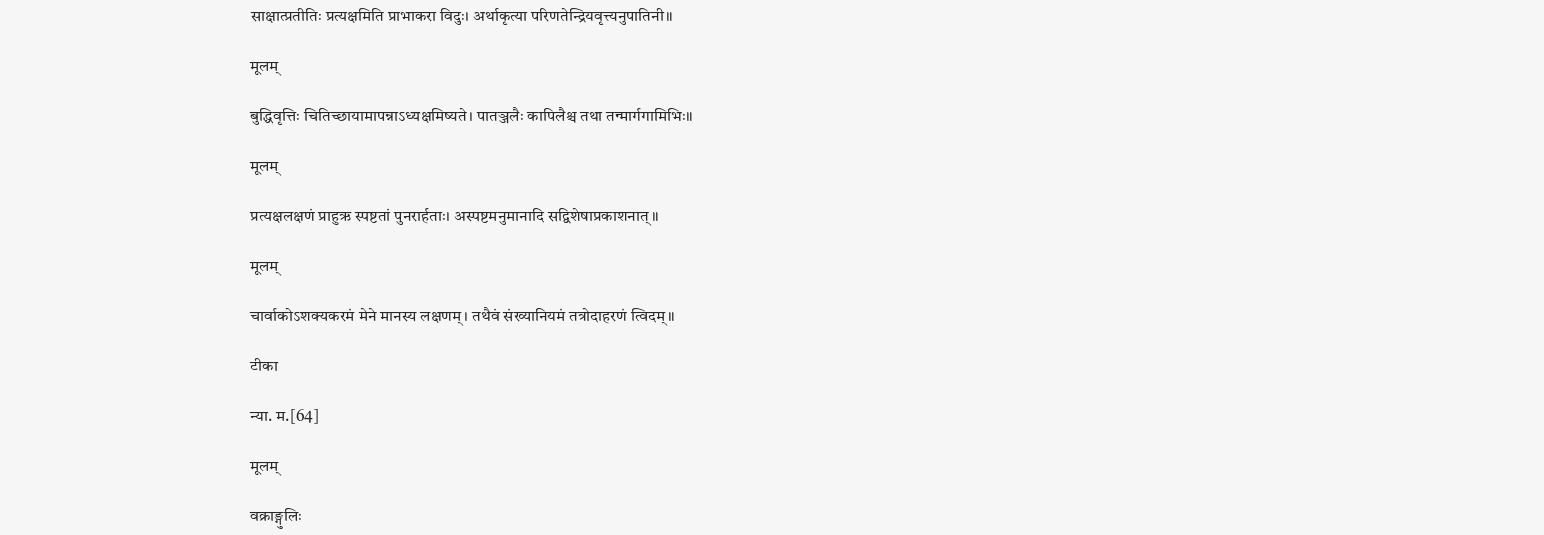साक्षात्प्रतीतिः प्रत्यक्षमिति प्राभाकरा विदुः। अर्थाकृत्या परिणतेन्द्रियवृत्त्यनुपातिनी॥

मूलम्

बुद्धिवृत्तिः चितिच्छायामापन्नाऽध्यक्षमिष्यते। पातञ्जलैः कापिलैश्च तथा तन्मार्गगामिभिः॥

मूलम्

प्रत्यक्षलक्षणं प्राहुऋ स्पष्टतां पुनरार्हताः। अस्पष्टमनुमानादि सद्विशेषाप्रकाशनात्॥

मूलम्

चार्वाकोऽशक्यकरमं मेने मानस्य लक्षणम्। तथैवं संख्यानियमं तत्रोदाहरणं त्विदम्॥

टीका

न्या. म.[64]

मूलम्

वक्राङ्गुलिः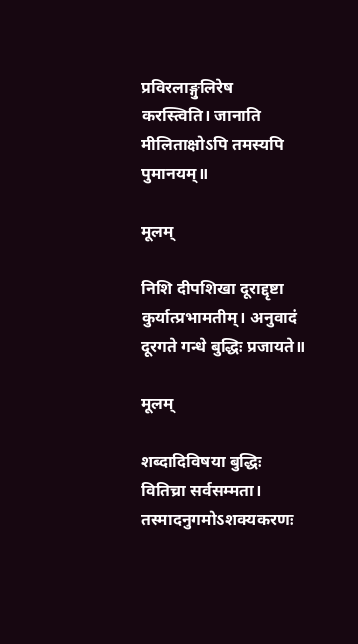प्रविरलाङ्गुलिरेष करस्त्विति। जानाति मीलिताक्षोऽपि तमस्यपि पुमानयम्॥

मूलम्

निशि दीपशिखा दूराद्दृष्टा कुर्यात्प्रभामतीम्। अनुवादं दूरगते गन्धे बुद्धिः प्रजायते॥

मूलम्

शब्दादिविषया बुद्धिः वितिच्रा सर्वसम्मता। तस्मादनुगमोऽशक्यकरणः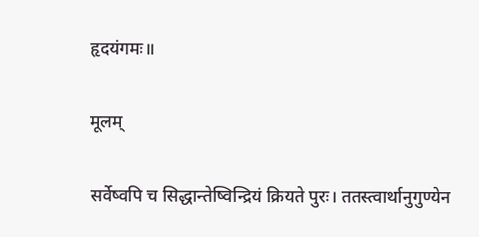हृदयंगमः॥

मूलम्

सर्वेष्वपि च सिद्धान्तेष्विन्द्रियं क्रियते पुरः। ततस्त्वार्थानुगुण्येन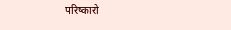परिष्कारो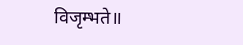विजृम्भते॥